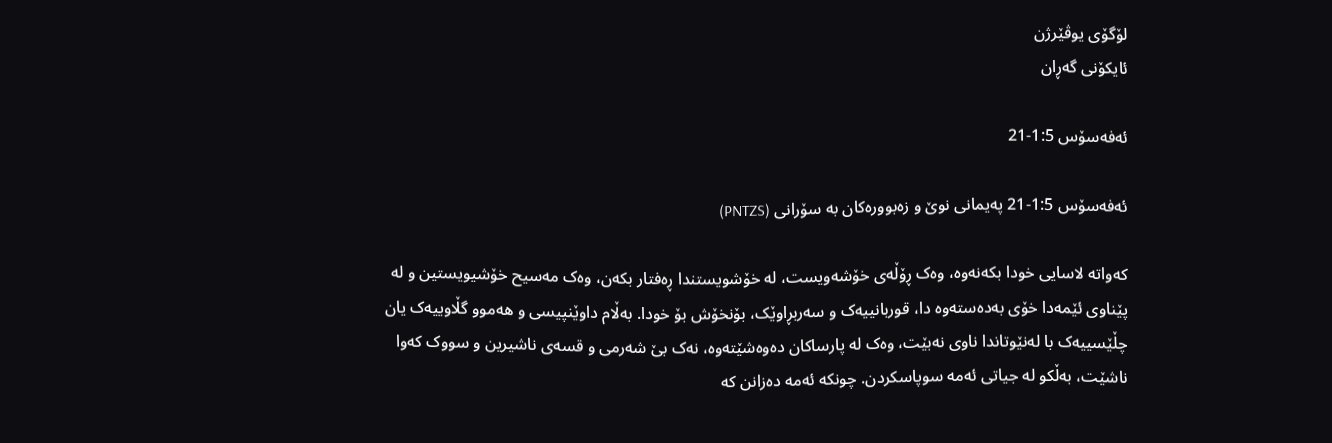لۆگۆی یوڤێرژن
ئایکۆنی گەڕان

ئەفەسۆس 1:5-21

ئەفەسۆس 1:5-21 پەیمانی نوێ و زەبوورەکان بە سۆرانی (PNTZS)

كه‌واته‌ لاسایی خودا بكه‌نه‌وه‌، وه‌ک ڕۆڵه‌ی خۆشه‌ویست، له‌ خۆشویستندا ڕه‌فتار بكه‌ن، وه‌ک مه‌سیح خۆشیویستین و له‌ پێناوی ئێمه‌دا خۆی به‌ده‌سته‌وه‌ دا، قوربانییه‌ک و سه‌ربڕاوێک، بۆنخۆش بۆ خودا. به‌ڵام داوێنپیسی و هه‌موو گڵاوییه‌ک یان چڵێسییه‌ک با له‌نێوتاندا ناوی نه‌بێت، وه‌ک له‌ پارساكان ده‌وه‌شێته‌وه‌، نه‌ک بێ شه‌رمی و قسه‌ی ناشیرین و سووک كه‌وا ناشێت، به‌ڵكو له‌ جیاتی ئه‌مه‌ سوپاسكردن. چونكه‌ ئه‌مه‌ ده‌زانن كه‌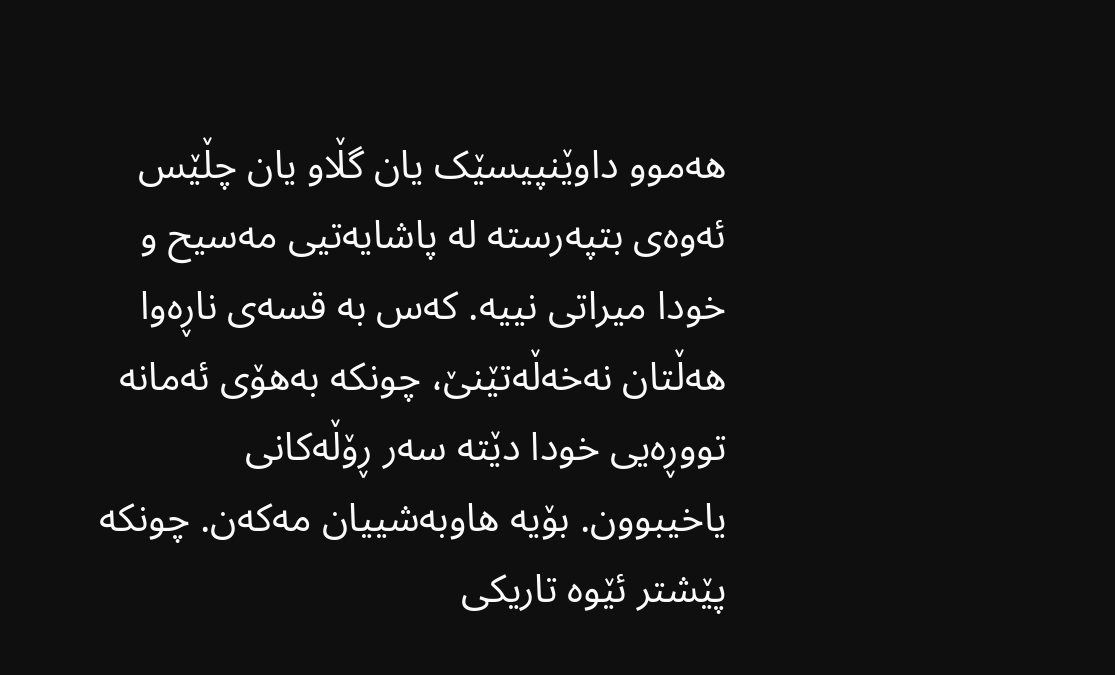هه‌موو داوێنپیسێک یان گڵاو یان چڵێس ئه‌وه‌ی بتپه‌رسته‌ له‌ پاشایه‌تیی مه‌سیح و خودا میراتی نییه‌. كه‌س به‌ قسه‌ی ناڕه‌وا هه‌ڵتان نه‌خه‌ڵه‌تێنێ، چونكه‌ به‌هۆی ئه‌مانه‌ تووڕه‌یی خودا دێته‌ سه‌ر ڕۆڵه‌كانی یاخیبوون. بۆیه‌ هاوبه‌شییان مه‌كه‌ن. چونكه‌ پێشتر ئێوه‌ تاریكی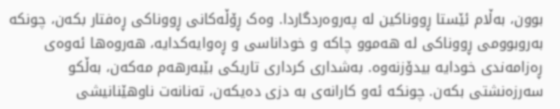بوون، به‌ڵام ئێستا ڕووناكین له‌ په‌روه‌ردگاردا. وه‌ک ڕۆڵه‌كانی ڕووناكی ڕه‌فتار بكه‌ن، چونكه‌ به‌روبوومی ڕووناكی له‌ هه‌موو چاكه‌ و خوداناسی و ڕه‌وایه‌كدایه‌، هه‌روه‌ها ئه‌وه‌ی ڕه‌زامه‌ندی خودایه‌ بیدۆزنه‌وه‌. به‌شداری كرداری تاریكی بێبه‌رهه‌م مه‌كه‌ن، به‌ڵكو سه‌رزه‌نشتی بكه‌ن. چونكه‌ ئه‌و كارانه‌ی به‌ دزی ده‌یكه‌ن، ته‌نانه‌ت ناوهێنانیشی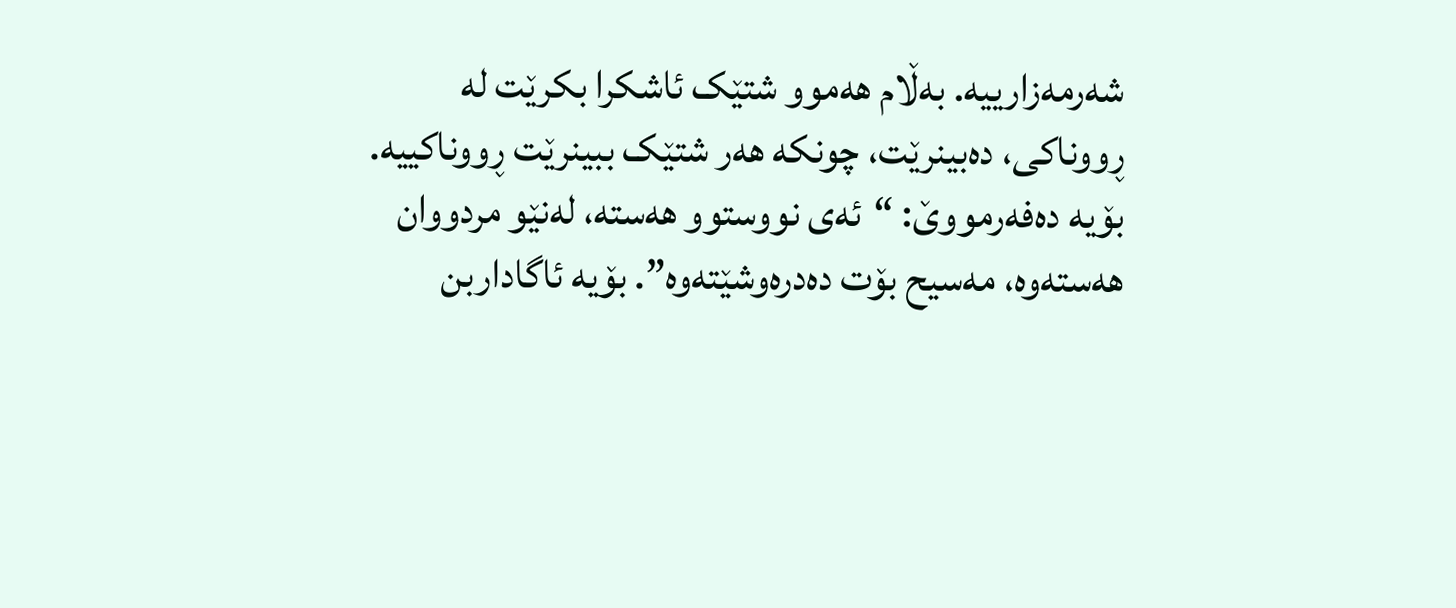شه‌رمه‌زارییه‌. به‌ڵام هه‌موو شتێک ئاشكرا بكرێت له‌ ڕووناكی، ده‌بینرێت، چونكه‌ هه‌ر شتێک ببینرێت ڕووناكییه‌. بۆیه‌ ده‌فه‌رمووێ: “ئه‌ی نووستوو هه‌سته‌، له‌نێو مردووان هه‌سته‌وه‌، مه‌سیح بۆت ده‌دره‌وشێته‌وه‌”. بۆیه‌ ئاگاداربن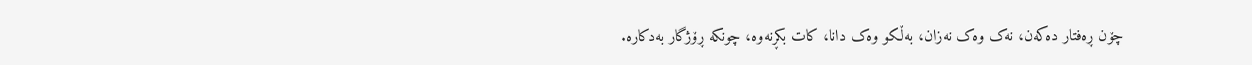چۆن ڕه‌فتار ده‌كه‌ن، نه‌ک وه‌ک نه‌زان، به‌ڵكو وه‌ک دانا، كات بكڕنه‌وه‌، چونكه‌ ڕۆژگار به‌دكاره‌.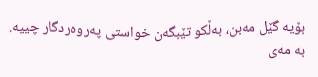بۆیه‌ گێل مه‌بن، به‌ڵكو تێبگه‌ن خواستی په‌روه‌ردگار چییه‌. به‌ مه‌ی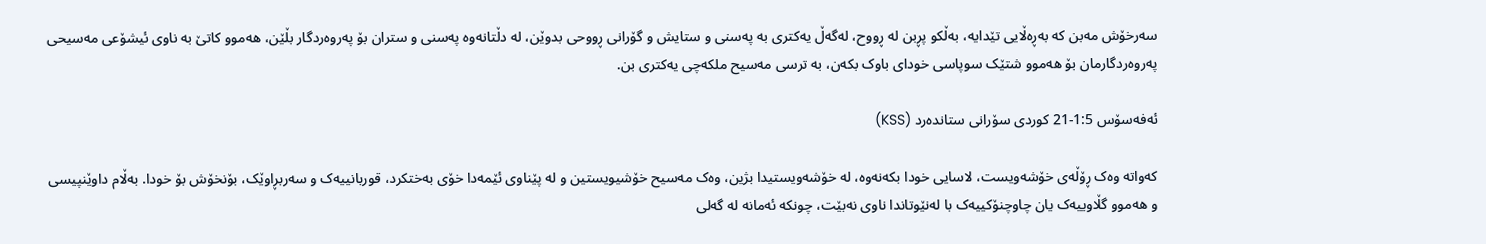سه‌رخۆش مه‌بن كه‌ به‌ڕه‌ڵایی تێدایه‌، به‌ڵكو پڕبن له‌ ڕووح، له‌گه‌ڵ یه‌كتری به‌ په‌سنی و ستایش و گۆرانی ڕووحی بدوێن، له‌ دڵتانه‌وه‌ په‌سنی و ستران بۆ په‌روه‌ردگار بڵێن، هه‌موو كاتێ به‌ ناوی ئیشۆعی مه‌سیحی په‌روه‌ردگارمان بۆ هه‌موو شتێک سوپاسی خودای باوک بكه‌ن، به‌ ترسی مه‌سیح ملكه‌چی یه‌كتری بن.

ئەفەسۆس 1:5-21 كوردی سۆرانی ستانده‌رد (KSS)

کەواتە وەک ڕۆڵەی خۆشەویست، لاسایی خودا بکەنەوە، لە خۆشەویستیدا بژین، وەک مەسیح خۆشیویستین و لە پێناوی ئێمەدا خۆی بەختکرد، قوربانییەک و سەربڕاوێک، بۆنخۆش بۆ خودا. بەڵام داوێنپیسی و هەموو گڵاوییەک یان چاوچنۆکییەک با لەنێوتاندا ناوی نەبێت، چونکە ئەمانە لە گەلی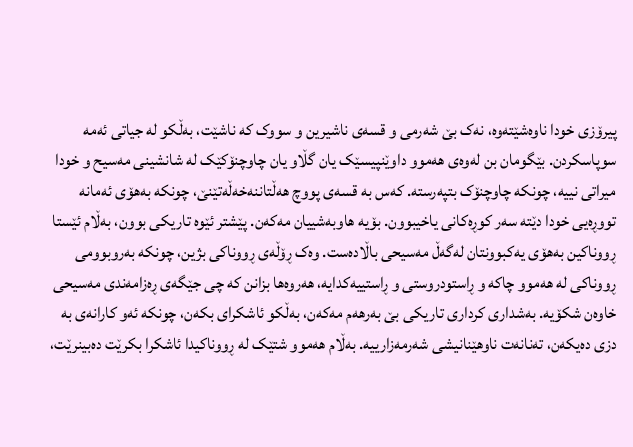پیرۆزی خودا ناوەشێتەوە، نەک بێ شەرمی و قسەی ناشیرین و سووک کە ناشێت، بەڵکو لە جیاتی ئەمە سوپاسکردن. بێگومان بن لەوەی هەموو داوێنپیسێک یان گڵاو یان چاوچنۆکێک لە شانشینی مەسیح و خودا میراتی نییە، چونکە چاوچنۆک بتپەرستە. کەس بە قسەی پووچ هەڵتاننەخەڵەتێنێ، چونکە بەهۆی ئەمانە تووڕەیی خودا دێتە سەر کوڕەکانی یاخیبوون. بۆیە هاوبەشییان مەکەن. پێشتر ئێوە تاریکی بوون، بەڵام ئێستا ڕووناکین بەهۆی یەکبوونتان لەگەڵ مەسیحی باڵادەست. وەک ڕۆڵەی ڕووناکی بژین، چونکە بەروبوومی ڕووناکی لە هەموو چاکە و ڕاستودروستی و ڕاستییەکدایە، هەروەها بزانن کە چی جێگەی ڕەزامەندی مەسیحی خاوەن شکۆیە. بەشداری کرداری تاریکی بێ بەرهەم مەکەن، بەڵکو ئاشکرای بکەن، چونکە ئەو کارانەی بە دزی دەیکەن، تەنانەت ناوهێنانیشی شەرمەزارییە. بەڵام هەموو شتێک لە ڕووناکیدا ئاشکرا بکرێت دەبینرێت،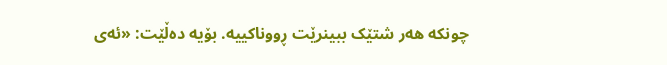چونکە هەر شتێک ببینرێت ڕووناکییە. بۆیە دەڵێت: «ئەی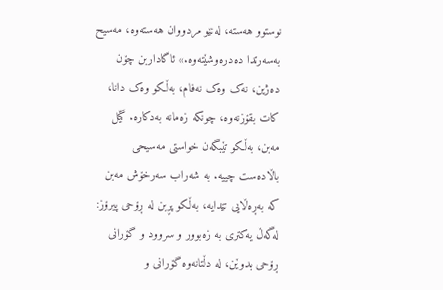نوستوو هەستە، لەنێو مردووان هەستەوە، مەسیح بەسەرتدا دەدرەوشێتەوە.» ئاگاداربن چۆن دەژین، نەک وەک نەفام، بەڵکو وەک دانا، کات بقۆزنەوە، چونکە زەمانە بەدکارە. گێل مەبن، بەڵکو تێبگەن خواستی مەسیحی باڵادەست چییە. بە شەراب سەرخۆش مەبن کە بەڕەڵایی تێدایە، بەڵکو پڕبن لە ڕۆحی پیرۆز: لەگەڵ یەکتری بە زەبوور و سروود و گۆرانی ڕۆحی بدوێن، لە دڵتانەوە گۆرانی و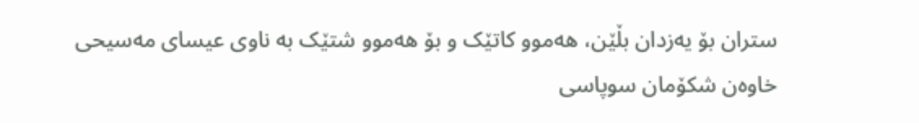ستران بۆ یەزدان بڵێن، هەموو کاتێک و بۆ هەموو شتێک بە ناوی عیسای مەسیحی خاوەن شکۆمان سوپاسی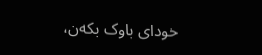خودای باوک بکەن،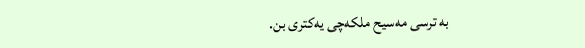بە ترسی مەسیح ملکەچی یەکتری بن.